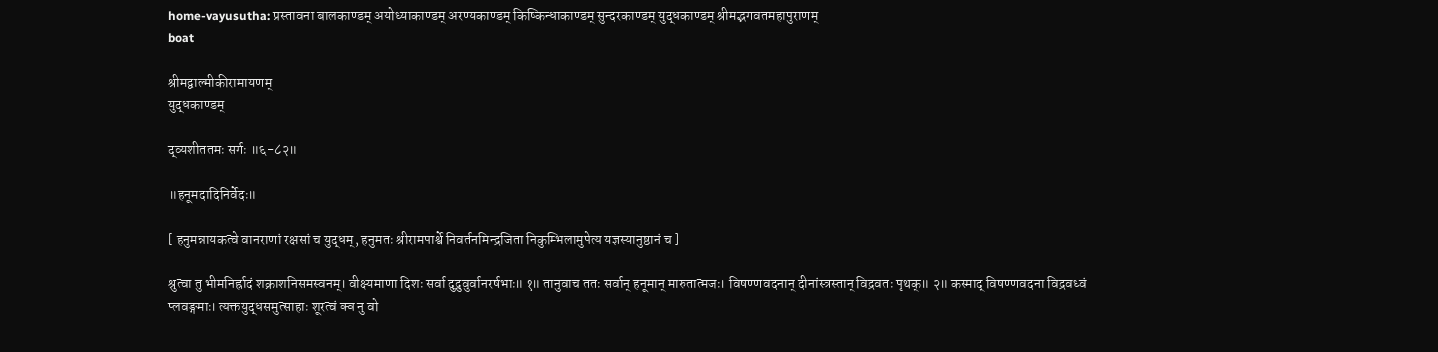home-vayusutha: प्रस्तावना बालकाण्डम् अयोध्याकाण्डम् अरण्यकाण्डम् किष्किन्धाकाण्डम् सुन्दरकाण्डम् युद्धकाण्डम् श्रीमद्भगवतमहापुराणम्
boat

श्रीमद्वाल्मीकीरामायणम्
युद्धकाण्डम्

द्व्यशीततमः सर्गः ॥६-८२॥

॥हनूमदादिनिर्वेदः॥

[ हनुमन्नायकत्वे वानराणां रक्षसां च युद्धम्, हनुमतः श्रीरामपार्श्वे निवर्तनमिन्द्रजिता निकुम्भिलामुपेत्य यज्ञस्यानुष्ठानं च ]

श्रुत्वा तु भीमनिर्ह्रादं शक्राशनिसमस्वनम्। वीक्ष्यमाणा दिशः सर्वा दुद्रुवुर्वानरर्षभाः॥ १॥ तानुवाच ततः सर्वान् हनूमान् मारुतात्मजः। विषण्णवदनान् दीनांस्त्रस्तान् विद्रवतः पृथक्॥ २॥ कस्माद् विषण्णवदना विद्रवध्वं प्लवङ्गमाः। त्यक्तयुद्धसमुत्साहाः शूरत्वं क्व नु वो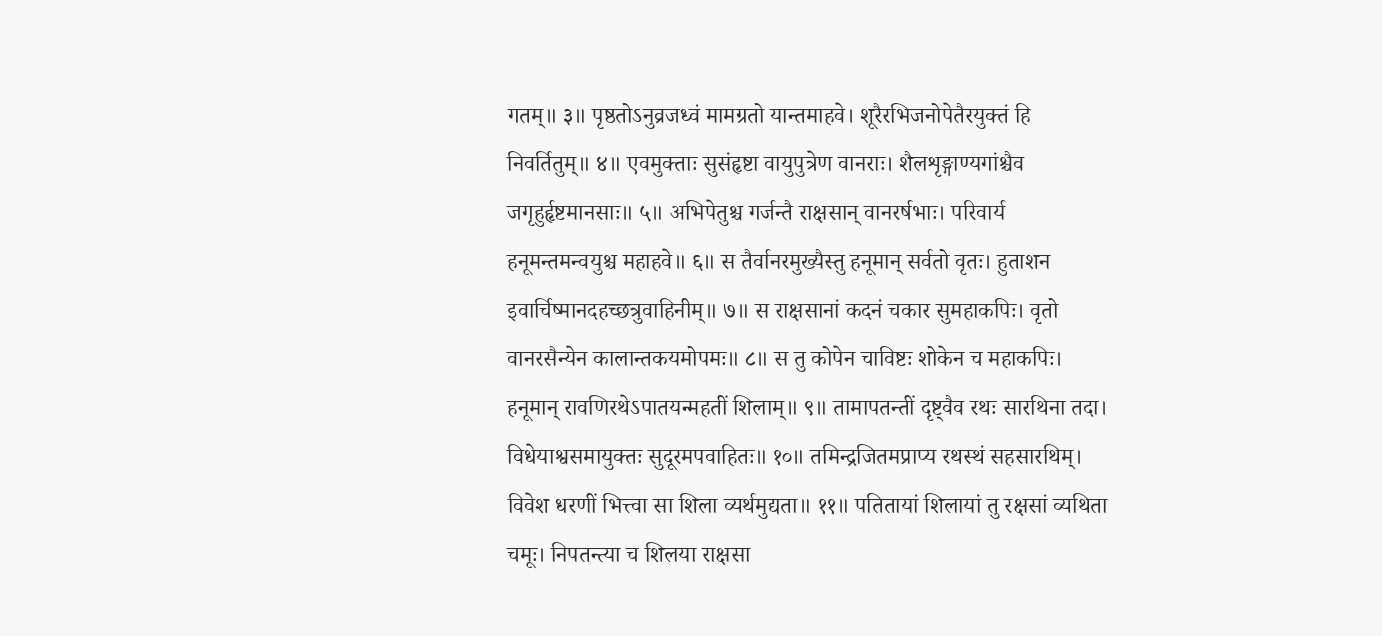गतम्॥ ३॥ पृष्ठतोऽनुव्रजध्वं मामग्रतो यान्तमाहवे। शूरैरभिजनोपेतैरयुक्तं हि निवर्तितुम्॥ ४॥ एवमुक्ताः सुसंहृष्टा वायुपुत्रेण वानराः। शैलशृङ्गाण्यगांश्चैव जगृहुर्हृष्टमानसाः॥ ५॥ अभिपेतुश्च गर्जन्तै राक्षसान् वानरर्षभाः। परिवार्य हनूमन्तमन्वयुश्च महाहवे॥ ६॥ स तैर्वानरमुख्यैस्तु हनूमान् सर्वतो वृतः। हुताशन इवार्चिष्मानदहच्छत्रुवाहिनीम्॥ ७॥ स राक्षसानां कदनं चकार सुमहाकपिः। वृतो वानरसैन्येन कालान्तकयमोपमः॥ ८॥ स तु कोपेन चाविष्टः शोकेन च महाकपिः। हनूमान् रावणिरथेऽपातयन्महतीं शिलाम्॥ ९॥ तामापतन्तीं दृष्ट्वैव रथः सारथिना तदा। विधेयाश्वसमायुक्तः सुदूरमपवाहितः॥ १०॥ तमिन्द्रजितमप्राप्य रथस्थं सहसारथिम्। विवेश धरणीं भित्त्वा सा शिला व्यर्थमुद्यता॥ ११॥ पतितायां शिलायां तु रक्षसां व्यथिता चमूः। निपतन्त्या च शिलया राक्षसा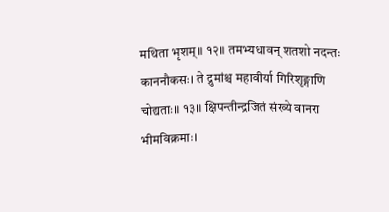मथिता भृशम्॥ १२॥ तमभ्यधावन् शतशो नदन्तः काननौकसः। ते द्रुमांश्च महावीर्या गिरिशृङ्गाणि चोद्यताः॥ १३॥ क्षिपन्तीन्द्रजितं संख्ये वानरा भीमविक्रमाः।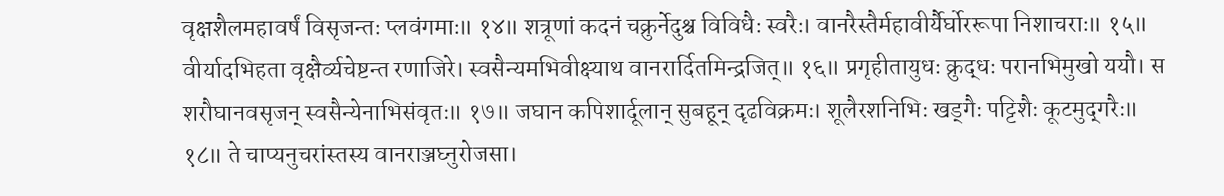वृक्षशैलमहावर्षं विसृजन्तः प्लवंगमाः॥ १४॥ शत्रूणां कदनं चक्रुर्नेदुश्च विविधैः स्वरैः। वानरैस्तैर्महावीर्यैर्घोररूपा निशाचराः॥ १५॥ वीर्यादभिहता वृक्षैर्व्यचेष्टन्त रणाजिरे। स्वसैन्यमभिवीक्ष्याथ वानरार्दितमिन्द्रजित्॥ १६॥ प्रगृहीतायुधः क्रुद्धः परानभिमुखो ययौ। स शरौघानवसृजन् स्वसैन्येनाभिसंवृतः॥ १७॥ जघान कपिशार्दूलान् सुबहून् दृढविक्रमः। शूलैरशनिभिः खड्गैः पट्टिशैः कूटमुद‍्गरैः॥ १८॥ ते चाप्यनुचरांस्तस्य वानराञ्जघ्नुरोजसा।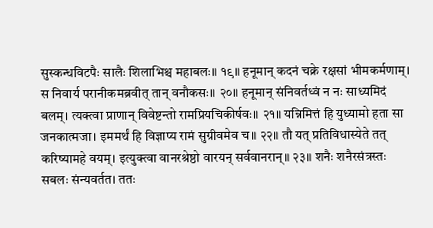सुस्कन्धविटपैः सालैः शिलाभिश्च महाबलः॥ १९॥ हनूमान् कदनं चक्रे रक्षसां भीमकर्मणाम्। स निवार्य परानीकमब्रवीत् तान् वनौकसः॥ २०॥ हनूमान् संनिवर्तध्वं न नः साध्यमिदं बलम्। त्यक्त्वा प्राणान् विवेष्टन्तो रामप्रियचिकीर्षवः॥ २१॥ यन्निमित्तं हि युध्यामो हता सा जनकात्मजा। इममर्थं हि विज्ञाप्य रामं सुग्रीवमेव च॥ २२॥ तौ यत् प्रतिविधास्येते तत् करिष्यामहे वयम्। इत्युक्त्वा वानरश्रेष्ठो वारयन् सर्ववानरान्॥ २३॥ शनैः शनैरसंत्रस्तः सबलः संन्यवर्तत। ततः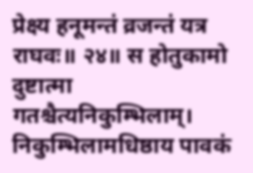प्रेक्ष्य हनूमन्तं व्रजन्तं यत्र राघवः॥ २४॥ स होतुकामो दुष्टात्मा गतश्चैत्यनिकुम्भिलाम्। निकुम्भिलामधिष्ठाय पावकं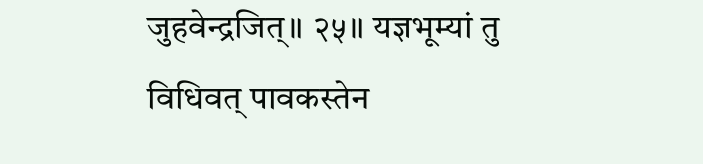जुहवेन्द्रजित्॥ २५॥ यज्ञभूम्यां तु विधिवत् पावकस्तेन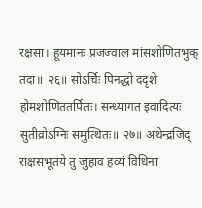रक्षसा। हूयमानः प्रजज्वाल मांसशोणितभुक् तदा॥ २६॥ सोऽर्चिः पिनद्धो ददृशे होमशोणिततर्पितः। सन्ध्यागत इवादित्यः सुतीव्रोऽग्निः समुत्थितः॥ २७॥ अथेन्द्रजिद् राक्षसभूतये तु जुहाव हव्यं विधिना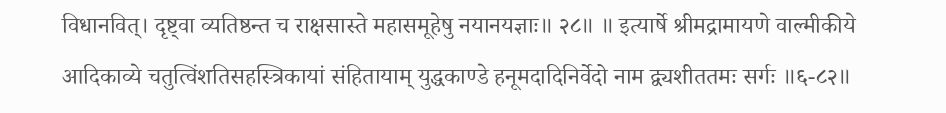विधानवित्। दृष्ट्वा व्यतिष्ठन्त च राक्षसास्ते महासमूहेषु नयानयज्ञाः॥ २८॥ ॥ इत्यार्षे श्रीमद्रामायणे वाल्मीकीये आदिकाव्ये चतुत्विंशतिसहस्त्रिकायां संहितायाम् युद्धकाण्डे हनूमदादिनिर्वेदो नाम द्व्यशीततमः सर्गः ॥६-८२॥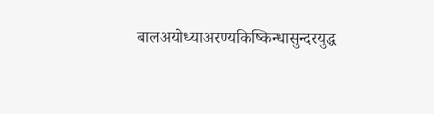बालअयोध्याअरण्यकिष्किन्धासुन्दरयुद्ध